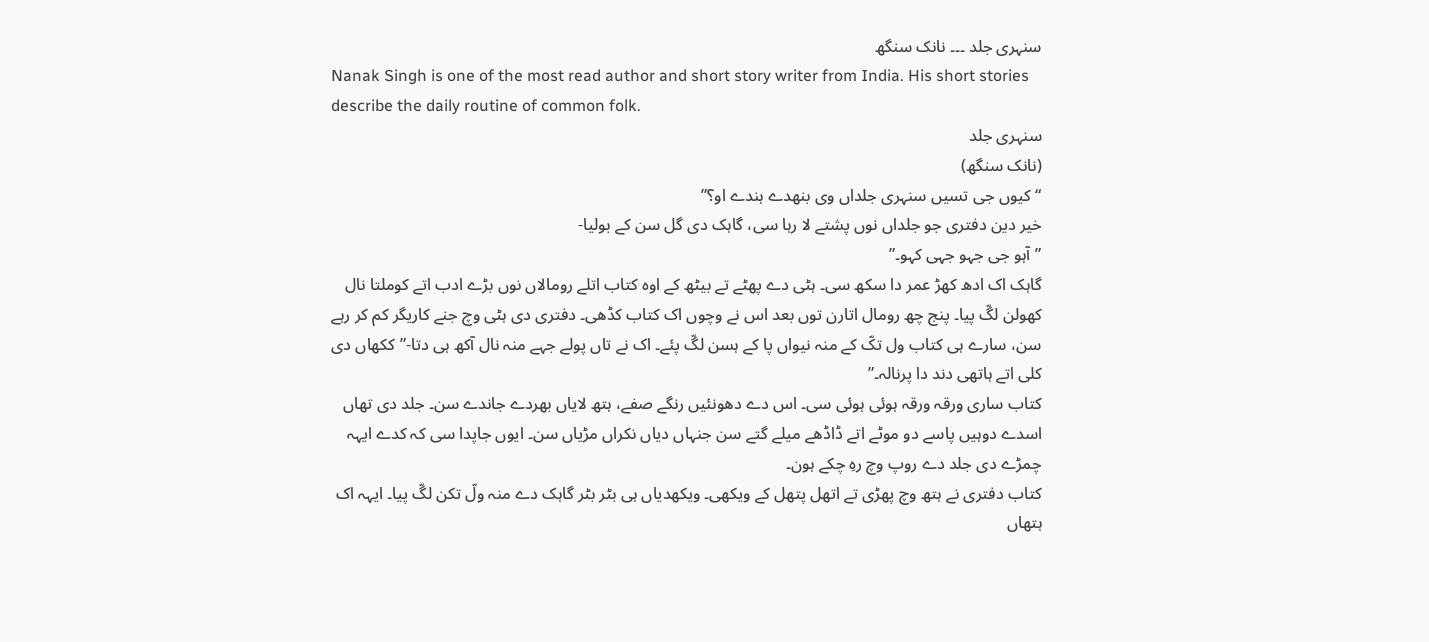سنہری جلد ۔۔۔ نانک سنگھ
Nanak Singh is one of the most read author and short story writer from India. His short stories describe the daily routine of common folk.
سنہری جلد
(نانک سنگھ)
“کیوں جی تسیں سنہری جلداں وی بنھدے ہندے او؟”
خیر دین دفتری جو جلداں نوں پشتے لا رہا سی، گاہک دی گل سن کے بولیا-
”آہو جی جہو جہی کہو۔”
گاہک اک ادھ کھڑ عمر دا سکھ سی۔ ہٹی دے پھٹے تے بیٹھ کے اوہ کتاب اتلے رومالاں نوں بڑے ادب اتے کوملتا نال کھولن لگّ پیا۔ پنج چھ رومال اتارن توں بعد اس نے وچوں اک کتاب کڈھی۔ دفتری دی ہٹی وچ جنے کاریگر کم کر رہے سن، سارے ہی کتاب ول تکّ کے منہ نیواں پا کے ہسن لگّ پئے۔ اک نے تاں پولے جہے منہ نال آکھ ہی دتا-”ککھاں دی کلی اتے ہاتھی دند دا پرنالہ۔”
کتاب ساری ورقہ ورقہ ہوئی ہوئی سی۔ اس دے دھونئیں رنگے صفے، ہتھ لایاں بھردے جاندے سن۔ جلد دی تھاں اسدے دوہیں پاسے دو موٹے اتے ڈاڈھے میلے گتے سن جنہاں دیاں نکراں مڑیاں سن۔ ایوں جاپدا سی کہ کدے ایہہ چمڑے دی جلد دے روپ وچ رہِ چکے ہون۔
کتاب دفتری نے ہتھ وچ پھڑی تے اتھل پتھل کے ویکھی۔ ویکھدیاں ہی بٹر بٹر گاہک دے منہ ولّ تکن لگّ پیا۔ ایہہ اک ہتھاں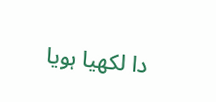دا لکھیا ہویا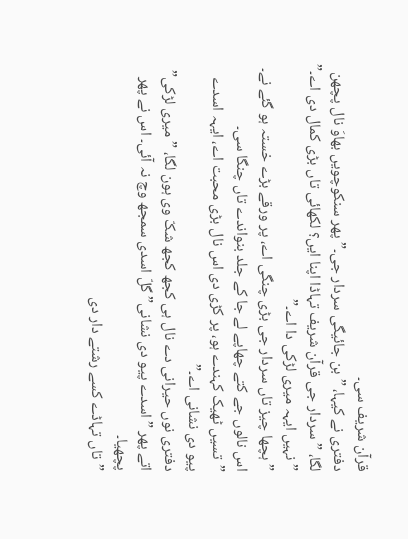قرآن شریف سی۔
دفتری نے کیہا، ”بن جائیگی سردار جی۔” پھر سنکوچویں بھاوَ نال پچھن لگا، ”سردار جی قرآن شریف تہاڈا اپنا ایں؟ لکھائی تاں بڑی کمال دی اے۔”
”نہیں ایہہ میری لڑکی دا اے۔”
”ہچھا چیز تاں سردار جی بڑی چنگی اے، پر ورقے بڑے خستہ ہو گئے نے۔ اس نالوں جے کتے چھاپے لے جا کے جلد بنواندے تاں چنگا سی۔
”تسیں ٹھیک کہندے ہو، پر کڑی دی اس نال بڑی محبت اے، ایہہ اسدے پیو دی نشانی اے۔”
دفتری نوں حیرانی دے نال ہی کجھ کجھ شکّ وی ہون لگا، ”میری لڑکی” اتے پھر ”اسدے پیو دی نشانی” گلّ اسدی سمجھ وچ نہ آئی۔ اس نے پھر پچھیا۔
”تاں تہاڈے کسے رشتے دار دی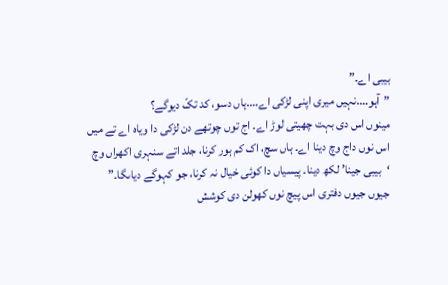بیبی اے۔”
”آہو….نہیں میری اپنی لڑکی اے….ہاں دسو، کد تکّ دیوگے؟
مینوں اس دی بہت چھیتی لوڑ اے۔ اج توں چوتھے دن لڑکی دا ویاہ اے تے میں اس نوں داج وچ دینا اے۔ ہاں سچ، اک کم ہور کرنا، جلد اتے سنہری اکھراں وچ ‘بیبی جینا’ لکھ دینا۔ پیسیاں دا کوئی خیال نہ کرنا، جو کہوگے دیاںگا۔”
جیوں جیوں دفتری اس پیچ نوں کھولن دی کوشش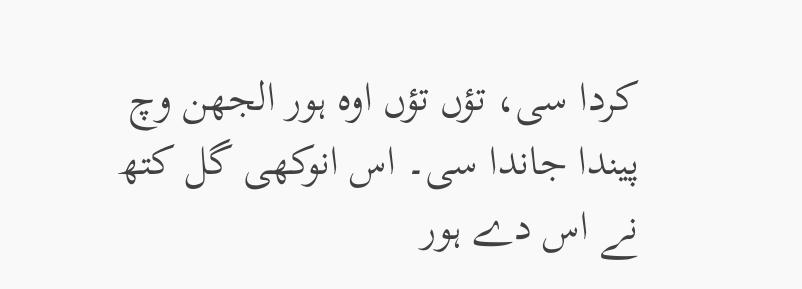کردا سی، تؤں تؤں اوہ ہور الجھن وچ پیندا جاندا سی۔ اس انوکھی گل کتھ نے اس دے ہور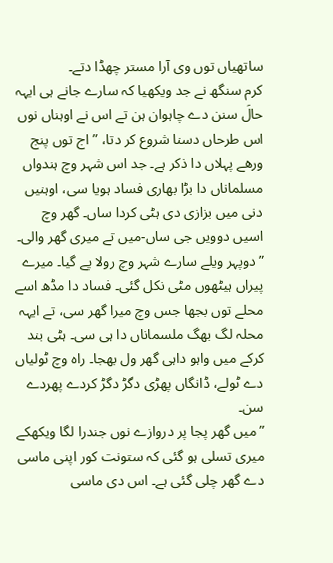ساتھیاں توں وی آرا مستر چھڈا دتے۔
کرم سنگھ نے جد ویکھیا کہ سارے جانے ہی ایہہ حالَ سنن دے چاہوان ہن تے اس نے اوہناں نوں اس طرحاں دسنا شروع کر دتا، ”اج توں پنج ورھے پہلاں دا ذکر ہے۔ جد اس شہر وچ ہندواں مسلماناں دا بڑا بھاری فساد ہویا سی، اوہنیں دنی میں بزازی دی ہٹی کردا ساں۔ گھر وچ اسیں دوویں جی ساں-میں تے میری گھر والی۔
”دوپہر ویلے سارے شہر وچ رولا پے گیا۔ میرے پیراں ہیٹھوں مٹی نکل گئی۔ فساد دا مڈھ اسے محلے توں بجھا جس وچ میرا گھر سی، تے ایہہ محلہ لگ بھگ ملسماناں دا ہی سی۔ ہٹی بند کرکے میں واہو داہی گھر ول بھجا۔ راہ وچ ٹولیاں دے ٹولے، ڈانگاں پھڑی دگڑ دگڑ کردے پھردے سن۔
”میں گھر پجا پر دروازے نوں جندرا لگا ویکھکے میری تسلی ہو گئی کہ ستونت کور اپنی ماسی دے گھر چلی گئی ہے۔ اس دی ماسی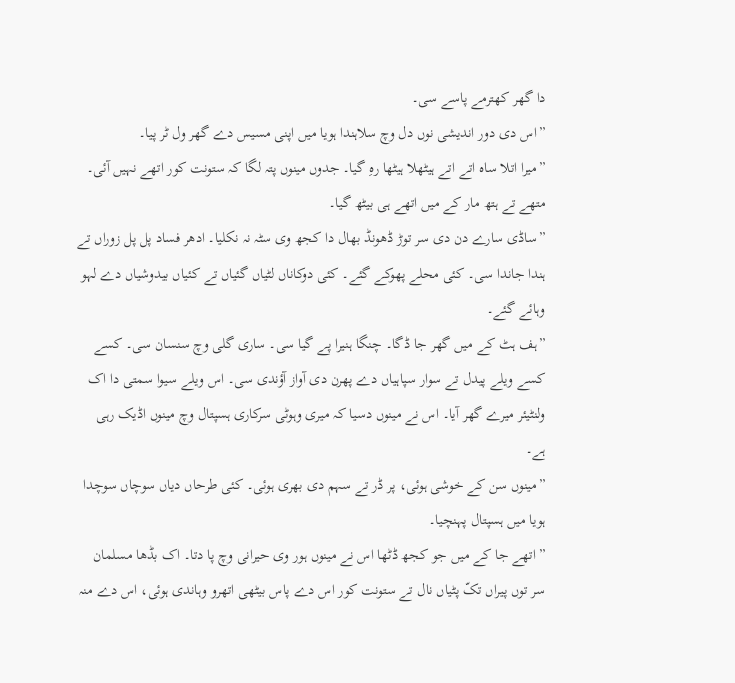دا گھر کھترمے پاسے سی۔
”اس دی دور اندیشی نوں دل وچ سلاہندا ہویا میں اپنی مسیس دے گھر ول ٹر پیا۔
”میرا اتلا ساہ اتے اتے ہیٹھلا ہیٹھا رہِ گیا۔ جدوں مینوں پتہ لگا کہ ستونت کور اتھے نہیں آئی۔ متھے تے ہتھ مار کے میں اتھے ہی بیٹھ گیا۔
”ساڈی سارے دن دی سر توڑ ڈھونڈ بھال دا کجھ وی سٹہ نہ نکلیا۔ ادھر فساد پل پل زوراں تے ہندا جاندا سی۔ کئی محلے پھوکے گئے۔ کئی دوکاناں لٹیاں گئیاں تے کئیاں بیدوشیاں دے لہو وہائے گئے۔
”ہف ہٹ کے میں گھر جا ڈگا۔ چنگا ہنیرا پے گیا سی۔ ساری گلی وچ سنسان سی۔ کسے کسے ویلے پیدل تے سوار سپاہیاں دے پھرن دی آواز آؤندی سی۔ اس ویلے سیوا سمتی دا اک ولنٹیئر میرے گھر آیا۔ اس نے مینوں دسیا کہ میری وہوٹی سرکاری ہسپتال وچ مینوں اڈیک رہی ہے۔
”مینوں سن کے خوشی ہوئی، پر ڈر تے سہم دی بھری ہوئی۔ کئی طرحاں دیاں سوچاں سوچدا ہویا میں ہسپتال پہنچیا۔
”اتھے جا کے میں جو کجھ ڈٹھا اس نے مینوں ہور وی حیرانی وچ پا دتا۔ اک بڈھا مسلمان سر توں پیراں تکّ پٹیاں نال تے ستونت کور اس دے پاس بیٹھی اتھرو وہاندی ہوئی، اس دے منہ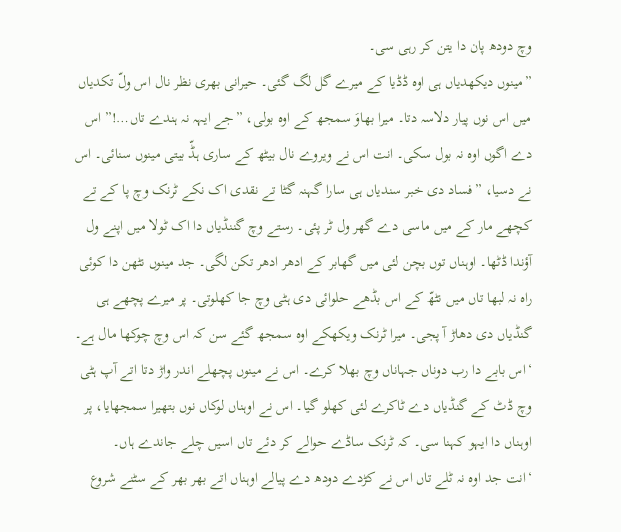وچ دودھ پان دا یتن کر رہی سی۔
”مینوں دیکھدیاں ہی اوہ ڈڈیا کے میرے گل لگ گئی۔ حیرانی بھری نظر نال اس ولّ تکدیاں میں اس نوں پیار دلاسہ دتا۔ میرا بھاوَ سمجھ کے اوہ بولی، ”جے ایہہ نہ ہندے تاں…!” اس دے اگوں اوہ نہ بول سکی۔ انت اس نے ویروے نال بیٹھ کے ساری ہڈّ بیتی مینوں سنائی۔ اس نے دسیا، ”فساد دی خبر سندیاں ہی سارا گہنہ گٹا تے نقدی اک نکے ٹرنک وچ پا کے تے کچھے مار کے میں ماسی دے گھر ول ٹر پئی۔ رستے وچ گننڈیاں دا اک ٹولا میں اپنے ول آؤندا ڈٹھا۔ اوہناں توں بچن لئی میں گھابر کے ادھر ادھر تکن لگی۔ جد مینوں نٹھن دا کوئی راہ نہ لبھا تاں میں نٹھّ کے اس بڈھے حلوائی دی ہٹی وچ جا کھلوتی۔ پر میرے پچھے ہی گنڈیاں دی دھاڑ آ پجی۔ میرا ٹرنک ویکھکے اوہ سمجھ گئے سن کہ اس وچ چوکھا مال ہے۔
‘اس بابے دا رب دوناں جہاناں وچ بھلا کرے۔ اس نے مینوں پچھلے اندر واڑ دتا اتے آپ ہٹی وچ ڈٹ کے گنڈیاں دے ٹاکرے لئی کھلو گیا۔ اس نے اوہناں لوکاں نوں بتھیرا سمجھایا، پر اوہناں دا ایہو کہنا سی۔ کہ ٹرنک ساڈے حوالے کر دئے تاں اسیں چلے جاندے ہاں۔
‘انت جد اوہ نہ ٹلے تاں اس نے کڑدے دودھ دے پیالے اوہناں اتے بھر بھر کے سٹنے شروع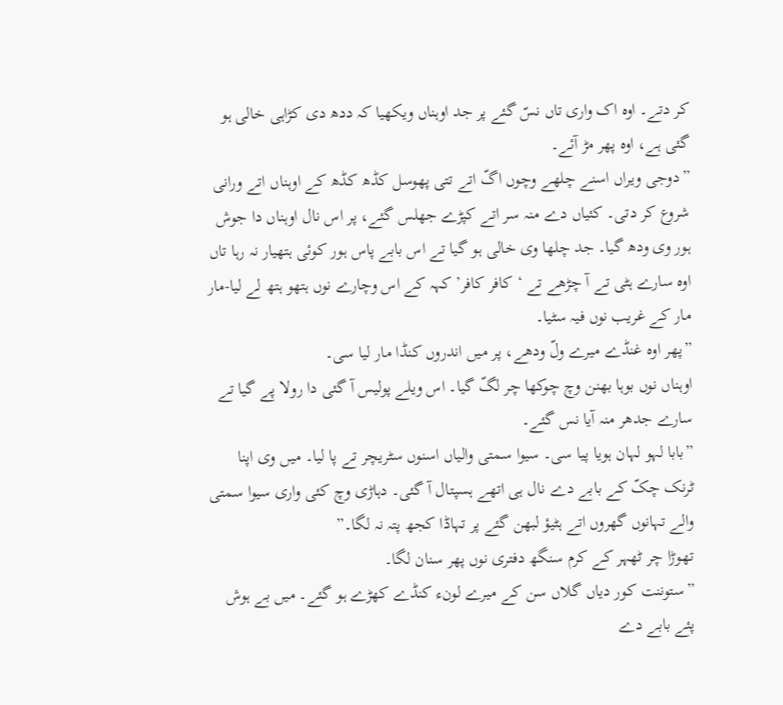کر دتے۔ اوہ اک واری تاں نسّ گئے پر جد اوہناں ویکھیا کہ ددھ دی کڑاہی خالی ہو گئی ہے، اوہ پھر مڑ آئے۔
”دوجی ویراں اسنے چلھے وچوں اگّ اتے تتی پھوسل کڈھ کڈھ کے اوہناں اتے ورانی شروع کر دتی۔ کئیاں دے منہ سر اتے کپڑے جھلس گئے، پر اس نال اوہناں دا جوش ہور وی ودھ گیا۔ جد چلھا وی خالی ہو گیا تے اس بابے پاس ہور کوئی ہتھیار نہ رہا تاں اوہ سارے ہٹی تے آ چڑھے تے ‘کافر کافر’ کہہ کے اس وچارے نوں ہتھو ہتھ لے لیا-مار مار کے غریب نوں فیہ سٹیا۔
”پھر اوہ غنڈے میرے ولّ ودھے، پر میں اندروں کنڈا مار لیا سی۔
اوہناں نوں بوہا بھنن وچ چوکھا چر لگّ گیا۔ اس ویلے پولیس آ گئی دا رولا پے گیا تے سارے جدھر منہ آیا نس گئے۔
”بابا لہو لہان ہویا پیا سی۔ سیوا سمتی والیاں اسنوں سٹریچر تے پا لیا۔ میں وی اپنا ٹرنک چکّ کے بابے دے نال ہی اتھے ہسپتال آ گئی۔ دہاڑی وچ کئی واری سیوا سمتی والے تہانوں گھروں اتے ہٹیؤ لبھن گئے پر تہاڈا کجھ پتہ نہ لگا۔”
تھوڑا چر ٹھہر کے کرم سنگھ دفتری نوں پھر سنان لگا۔
”ستوننت کور دیاں گلاں سن کے میرے لونء کنڈے کھڑے ہو گئے۔ میں بے ہوش پئے بابے دے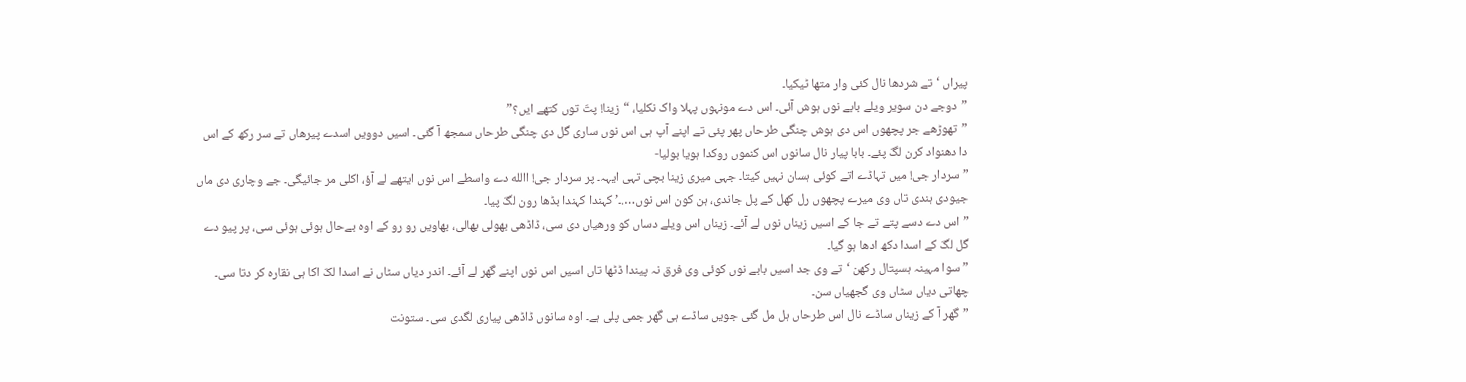پیراں ‘تے شردھا نال کئی وار متھا ٹیکیا۔
”دوجے دن سویر ویلے بابے نوں ہوش آئی۔ اس دے مونہوں پہلا واک نکلیا، “زینا! پتّ توں کتھے ایں؟”
”تھوڑھے جر پچھوں اس دی ہوش چنگی طرحاں پھر پئی تے اپنے آپ ہی اس نوں ساری گل دی چنگی طرحاں سمجھ آ گئی۔ اسیں دوویں اسدے پیرھاں تے سر رکھ کے اس دا دھنواد کرن لگّ پئے۔ بابا پیار نال سانوں اس کنموں روکدا ہویا بولیا-
”سردار جی! میں تہاڈے اتے کوئی ہسان نہیں کیتا۔ جہی میری زینا بچی تہی ایہہ۔ پر سردار جی! االله دے واسطے اس نوں ایتھے لے آؤ، اکلی مر جائیگی۔ جے وچاری دی ماں جیودی ہندی تاں وی میرے پچھوں رل کھل کے پل جاندی، ہن کون اس نوں….۔’ کہندا کہندا بڈھا رون لگّ پیا۔
”اس دے دسے پتے تے جا کے اسیں زیناں نوں لے آئے۔ زیناں اس ویلے دساں کو ورھیاں دی سی، ڈاڈھی بھولی بھالی، بھاویں رو رو کے اوہ بےحال ہوئی ہوئی سی، پر پیو دے گل لگّ کے اسدا دکھ ادھا ہو گیا۔
”سوا مہینہ ہسپتال رکھن ‘تے وی جد اسیں بابے نوں کوئی وی فرق نہ پیندا ڈٹھا تاں اسیں اس نوں اپنے گھر لے آئے۔ اندر دیاں سٹاں نے اسدا لکّ اکا ہی نقارہ کر دتا سی۔ چھاتی دیاں سٹاں وی گجھیاں سن۔
”گھر آ کے زیناں ساڈے نال اس طرحاں ہل مل گئی جویں ساڈے ہی گھر جمی پلی ہے۔ اوہ سانوں ڈاڈھی پیاری لگدی سی۔ ستونت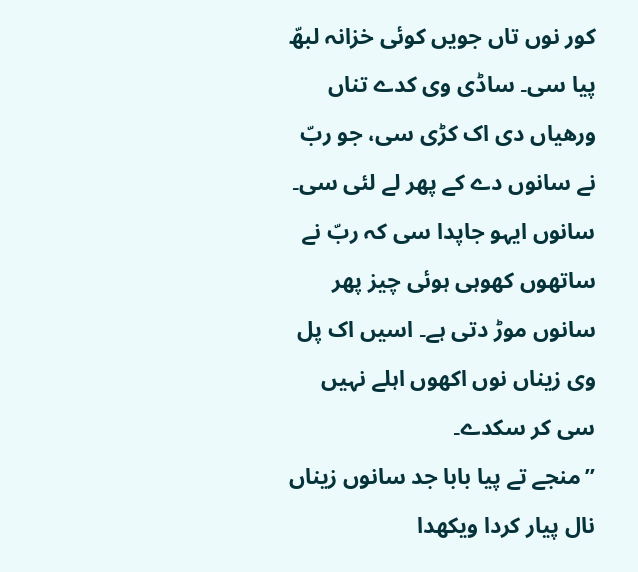کور نوں تاں جویں کوئی خزانہ لبھّ پیا سی۔ ساڈی وی کدے تناں ورھیاں دی اک کڑی سی، جو ربّ نے سانوں دے کے پھر لے لئی سی۔ سانوں ایہو جاپدا سی کہ ربّ نے ساتھوں کھوہی ہوئی چیز پھر سانوں موڑ دتی ہے۔ اسیں اک پل وی زیناں نوں اکھوں اہلے نہیں سی کر سکدے۔
”منجے تے پیا بابا جد سانوں زیناں نال پیار کردا ویکھدا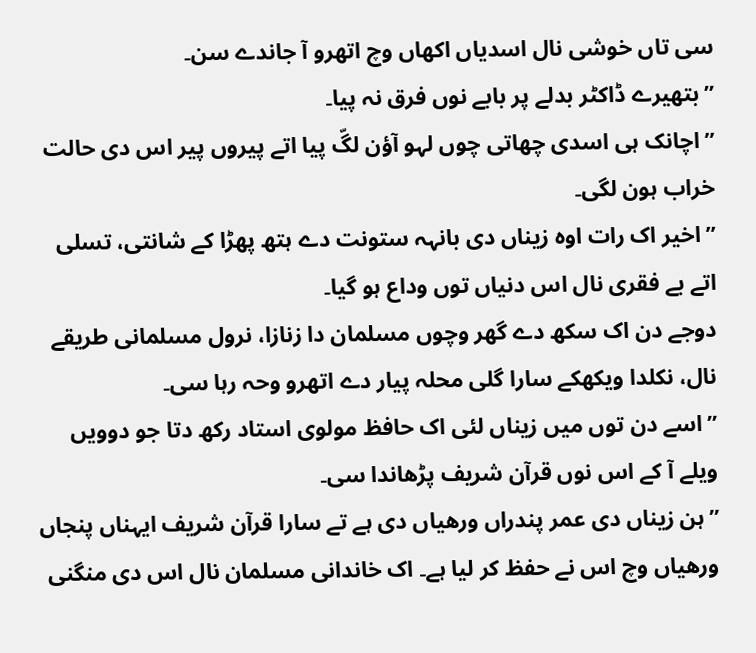سی تاں خوشی نال اسدیاں اکھاں وچ اتھرو آ جاندے سن۔
”بتھیرے ڈاکٹر بدلے پر بابے نوں فرق نہ پیا۔
”اچانک ہی اسدی چھاتی چوں لہو آؤن لگّ پیا اتے پیروں پیر اس دی حالت خراب ہون لگی۔
”اخیر اک رات اوہ زیناں دی بانہہ ستونت دے ہتھ پھڑا کے شانتی، تسلی اتے بے فقری نال اس دنیاں توں وداع ہو گیا۔
دوجے دن اک سکھ دے گھر وچوں مسلمان دا زنازا، نرول مسلمانی طریقے نال، نکلدا ویکھکے سارا گلی محلہ پیار دے اتھرو وحہ رہا سی۔
”اسے دن توں میں زیناں لئی اک حافظ مولوی استاد رکھ دتا جو دوویں ویلے آ کے اس نوں قرآن شریف پڑھاندا سی۔
”ہن زیناں دی عمر پندراں ورھیاں دی ہے تے سارا قرآن شریف ایہناں پنجاں ورھیاں وچ اس نے حفظ کر لیا ہے۔ اک خاندانی مسلمان نال اس دی منگنی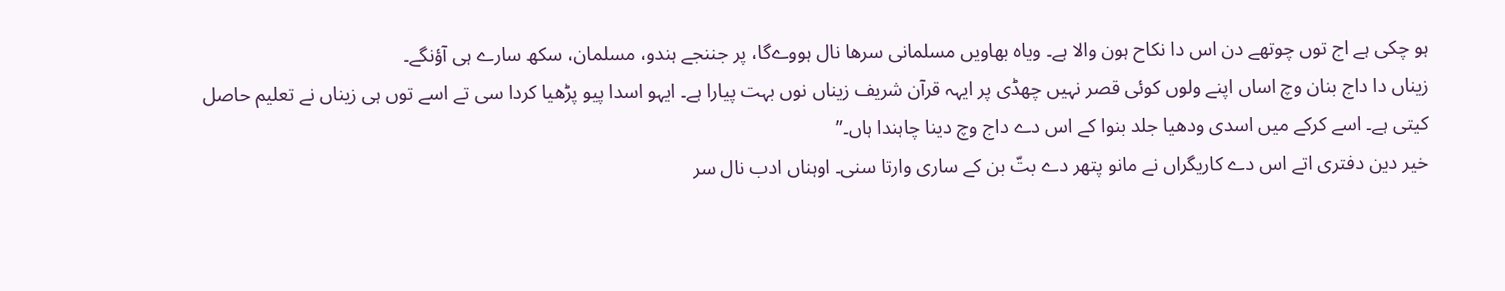ہو چکی ہے اج توں چوتھے دن اس دا نکاح ہون والا ہے۔ ویاہ بھاویں مسلمانی سرھا نال ہووےگا، پر جننجے ہندو، مسلمان، سکھ سارے ہی آؤنگے۔
زیناں دا داج بنان وچ اساں اپنے ولوں کوئی قصر نہیں چھڈی پر ایہہ قرآن شریف زیناں نوں بہت پیارا ہے۔ ایہو اسدا پیو پڑھیا کردا سی تے اسے توں ہی زیناں نے تعلیم حاصل کیتی ہے۔ اسے کرکے میں اسدی ودھیا جلد بنوا کے اس دے داج وچ دینا چاہندا ہاں۔”
خیر دین دفتری اتے اس دے کاریگراں نے مانو پتھر دے بتّ بن کے ساری وارتا سنی۔ اوہناں ادب نال سر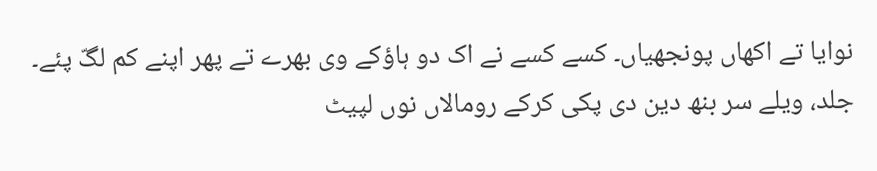نوایا تے اکھاں پونجھیاں۔ کسے کسے نے اک دو ہاؤکے وی بھرے تے پھر اپنے کم لگّ پئے۔
جلد، ویلے سر بنھ دین دی پکی کرکے رومالاں نوں لپیٹ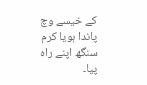کے خیسے وچ پاندا ہویا کرم سنگھ اپنے راہ پیا۔